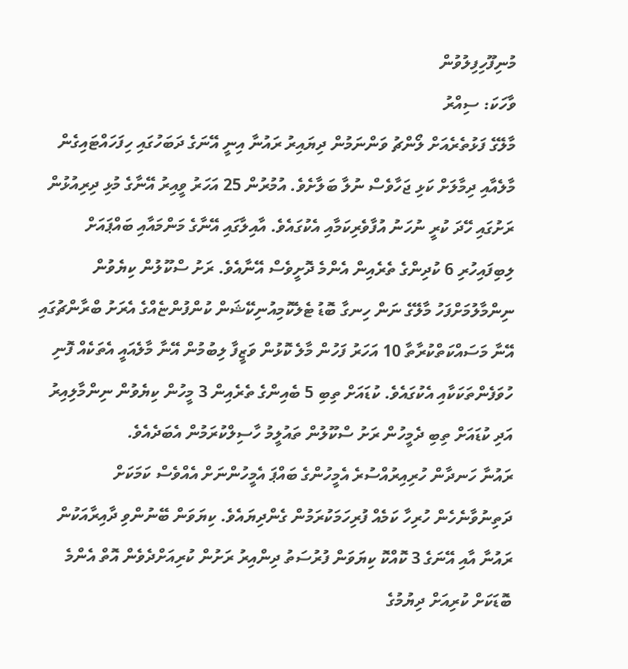މުނިފޫހިފިލުވުން
ވާހަކަ: ސިއްރު
މާލޭގެ ފަޅުތެރެއަށް ލޯންޗު ވަންނަމުން ދިޔައިރު ރައުނާ އިނީ އޭނަގެ ދަބަހުގައި ހިފަހައްޓައިގެން މާލެއާއި ދިމާލަށް ކަޅި ޖަހާވެސް ނުލާ ބަލާށެވެ. އުމުރުން 25 އަހަރު ވީއިރު އޭނާގެ މުޅި ދިރިއުޅުން ރަށުގައި ހޭދަ ކުރީ ނުހަނު އުފާވެރިކަމާއި އެކުގައެވެ. އާއިލާގައި އޭނާގެ މަންމައާއި ބައްޕައަށް ލިބިފައިހުރި 6 ކުދިންގެ ތެރެއިން އެންމެ ދޮށީވެސް އޭނާއެވެ. ރަށު ސްކޫލުން ކިޔެވުން ނިންމާލުމަށްފަހު މާލޭގެ ނަން ހިނގާ ބޮޑު ޓެލެކޮމިއުނިކޭޝަން ކުންފުންޏެއްގެ އެރަށު ބްރާންޗުގައި އޭނާ މަސައްކަތްކުރާތާ 10 އަހަރު ފަހުން މާލެ ކޮޅުން ވަޒީފާ ލިބުމުން އޭނާ މާލެއައީ އެތަކެއް ފޮނި ހުވަފެންތަކަކާއި އެކުގައެވެ. ކުޑައަށް ތިބި 5 ބެއިންގެ ތެރެއިން 3 މީހުން ކިޔެވުން ނިންމާލިއިރު އަދި ކުޑައަށް ތިބި ދެމީހުން ރަށު ސްކޫލުން ތައުލީމު ހާސިލްކުރަމުން އެބަދެއެވެ.
ރައުނާ ހަނދާން ހުރިއިރުއްސުރެ އެމީހުންގެ ބައްޕަ އެމީހުންނަށް އެއްވެސް ކަމަކަށް ދަތިނުވާނެހެން ހުރިހާ ކަމެއް ފުރިހަމަކުރަމުން ގެންދިޔައެވެ. ކިޔަވަން ބޭނުންވި ދާއިރާއަކުން ރައުނާ އާއި އޭނަގެ 3 ކޮއްކޮ ކިޔަވަން ފުރުސަތު ދިންއިރު ރަށުން ކުރިއަށްދެވެން އޮތް އެންމެ ބޮޑަކަށް ކުރިއަށް ދިޔުމުގެ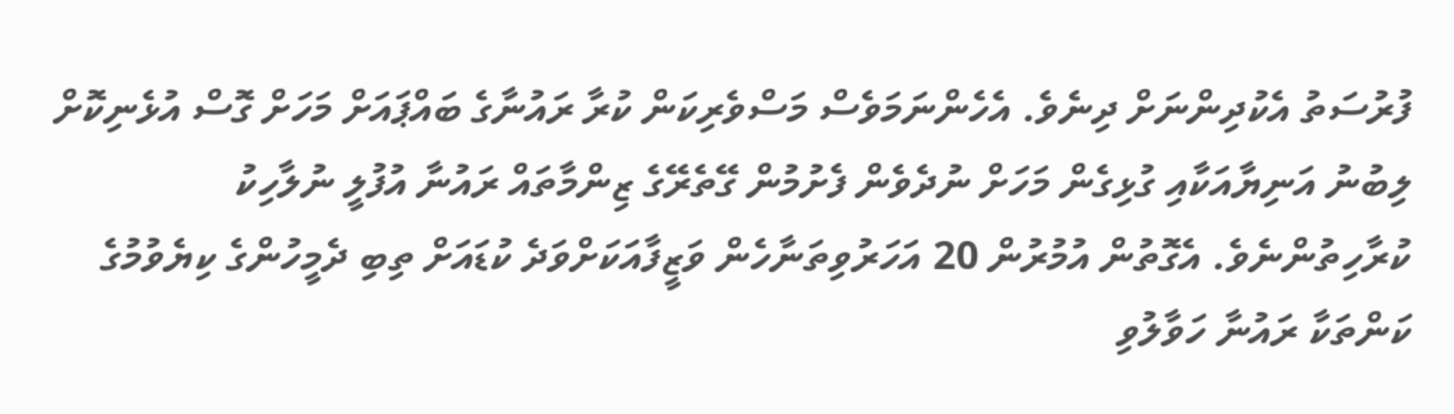ފުރުސަތު އެކުދިންނަށް ދިނެވެ. އެހެންނަމަވެސް މަސްވެރިކަން ކުރާ ރައުނާގެ ބައްޕައަށް މަހަށް ގޮސް އުޅެނިކޮށް ލިބުނު އަނިޔާއަކާއި ގުޅިގެން މަހަށް ނުދެވެން ފެށުމުން ގޭތެރޭގެ ޒިންމާތައް ރައުނާ އުފުލީ ނުލާހިކު ކުރާހިތުންނެވެ. އެގޮތުން އުމުރުން 20 އަހަރުވިތަނާހެން ވަޒީފާއަކަށްވަދެ ކުޑައަށް ތިބި ދެމީހުންގެ ކިޔެވުމުގެ ކަންތަކާ ރައުނާ ހަވާލުވި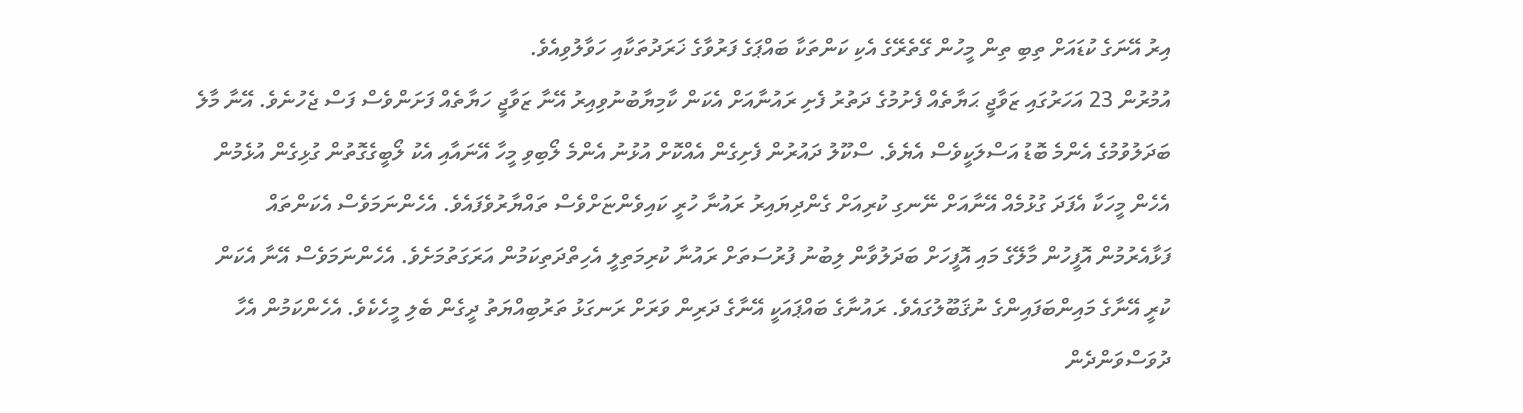އިރު އޭނަގެ ކުޑައަށް ތިބި ތިން މީހުން ގޭތެރޭގެ އެކި ކަންތަކާ ބައްޕަގެ ފަރުވާގެ ޚަރަދުތަކާއި ހަވާލުވިއެވެ.
އުމުރުން 23 އަހަރުގައި ޒަވާޖީ ޙަޔާތެއް ފެށުމުގެ ދަތުރު ފެށި ރައުނާއަށް އެކަން ކާމިޔާބުނުވިއިރު އޭނާ ޒަވާޖީ ހަޔާތެއް ފަށަންވެސް ފަސް ޖެހުނެވެ. އޭނާ މާލެ ބަދަލުވުމުގެ އެންމެ ބޮޑު އަސްލަކީވެސް އެޔެވެ. ސްކޫލު ދައުރުން ފެށިގެން އެއްކޮށް އުޅުނު އެންމެ ލޯބިވި މީހާ އޭނައާއި އެކު ލޯބީގެގޮތުން ގުޅިގެން އުޅެމުން އެހެން މީހަކާ އެފަދަ ގުޅުމެއް އޭނާއަށް ނޭނގި ކުރިއަށް ގެންދިޔައިރު ރައުނާ ހުރީ ކައިވެންޏަށްވެސް ތައްޔާރުވެފައެވެ. އެހެންނަމަވެސް އެކަންތައް ފަޅާއެރުމުން އޮފީހުން މާލޭގެ މައި އޮފީހަށް ބަދަލުވާން ލިބުނު ފުރުސަތަށް ރައުނާ ކުރިމަތިލީ އެހިތްދަތިކަމުން އަރަގަތުމަށެވެ. އެހެންނަމަވެސް އޭނާ އެކަން ކުރީ އޭނާގެ މައިންބަފައިންގެ ނުޤަބޫލުގައެވެ. ރައުނާގެ ބައްޕައަކީ އޭނާގެ ދަރިން ވަރަށް ރަނގަޅު ތަރުބިއްޔަތު ދީގެން ބެލި މީހެކެވެ. އެހެންކަމުން އެހާ ދުވަސްވަންދެން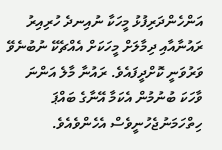އަންހެންދަރިފުޅު މީހަކާ ނުއިނދެ ހުރިއިރު ރައުނާއާއި ދިމާލަށް މީހަކަށް އެއްޗެކޭ ނުބުނެވޭ ވަރުވަނީ ކޮށްދީފައެވެ. ރައުނާ މާލެ އަންނަ ވާހަކަ ބުނުމުން އެކަމާ އޭނާގެ ބައްޕަ ހިތްހަމަނުޖެހުނީވެސް އެހެންވެއެވެ.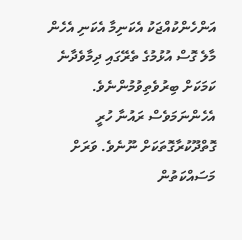އަންހެންކުއްޖަކު އެކަނިމާ އެކަނި އެހެން މާލެ ގޮސް އުޅުމުގެ ތެރޭގައި ދިމާވެދާނެ ކަމަކަށް ބިރުވެތިވުމުންނެވެ.
އެހެންނަމަވެސް ރައުނާ ހުރީ ގޮތްދޫކުރާގޮތަކަށް ނޫނެވެ. ވަރަށް މަސައްކަތުން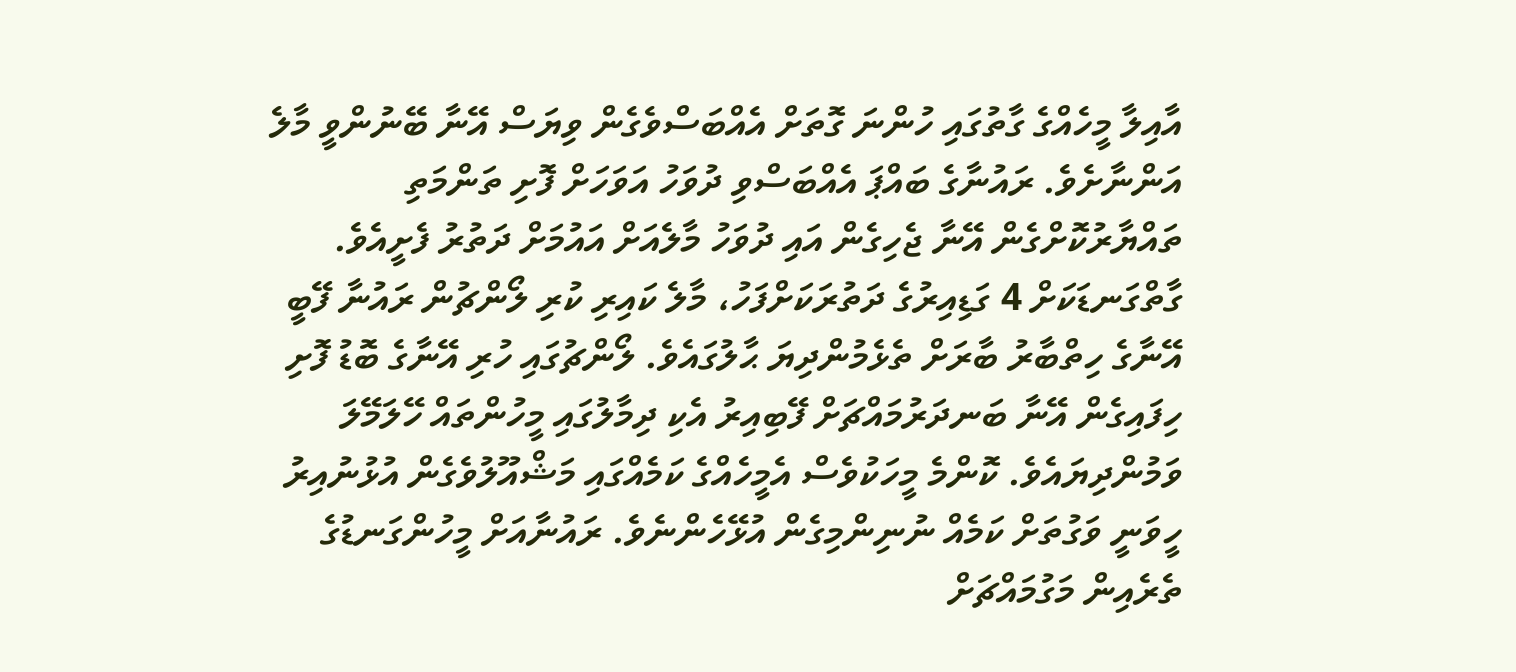އާއިލާ މީހެއްގެ ގާތުގައި ހުންނަ ގޮތަށް އެއްބަސްވެގެން ވިޔަސް އޭނާ ބޭނުންވީ މާލެ އަންނާށެވެ. ރައުނާގެ ބައްޕަ އެއްބަސްވި ދުވަހު އަވަހަށް ފޮށި ތަންމަތި ތައްޔާރުކޮށްގެން އޭނާ ޖެހިގެން އައި ދުވަހު މާލެއަށް އައުމަށް ދަތުރު ފެށީއެވެ. ގާތްގަނޑަކަށް 4 ގަޑިއިރުގެ ދަތުރަކަށްފަހު، މާލެ ކައިރި ކުރި ލޯންޗުން ރައުނާ ފޭބީ އޭނާގެ ހިތްބާރު ބާރަށް ތެޅެމުންދިޔަ ޙާލުގައެވެ. ލޯންޗުގައި ހުރި އޭނާގެ ބޮޑު ފޮށި ހިފައިގެން އޭނާ ބަނދަރުމައްޗަށް ފޭބިއިރު އެކި ދިމާލުގައި މީހުންތައް ހޭލަމޭލަ ވަމުންދިޔައެވެ. ކޮންމެ މީހަކުވެސް އެމީހެއްގެ ކަމެއްގައި މަޝްއޫލުވެގެން އުޅުނުއިރު ހީވަނީ ވަގުތަށް ކަމެއް ނުނިންމިގެން އުޅޭހެންނެވެ. ރައުނާއަށް މީހުންގަނޑުގެ ތެރެއިން މަގުމައްޗަށް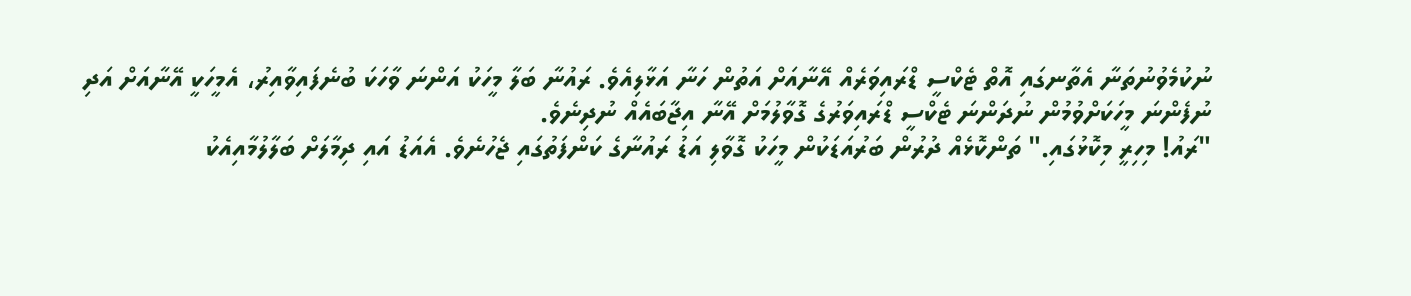ނުކުމެވުނުތަނާ އެތާނގައި އޮތް ޓެކްސީ ޑްރައިވަރެއް އޭނާއަށް އަތުން ހަނާ އަޅާލިއެވެ. ރައުނާ ބަލާ މީހަކު އަންނަ ވާހަކަ ބުނެފައިވާއިރު، އެމީހަކީ އޭނާއަށް އަދި ނުފެންނަ މީހަކަށްވުމުން ނުދަންނަ ޓެކްސީ ޑްރައިވަރުގެ ގޮވާލުމަށް އޭނާ އިޖާބައެއް ނުދިނެވެ.
"ރައު! މިހިރީ މިކޮޅުގައި." ތަންކޮޅެއް ދުރުން ބަރުއަޑަކުން މީހަކު ގޮވާލި އަޑު ރައުނާގެ ކަންފަތުގައި ޖެހުނެވެ. އެއަޑު އައި ދިމާލަށް ބަލާލުމާއިއެކު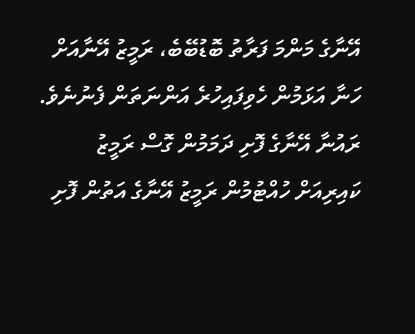އޭނާގެ މަންމަ ފަރާތު ބޮޑުބޭބެ، ރަމީޒު އޭނާއަށް ހަނާ އަޅަމުން ހެވިފައިހުރެ އަންނަތަން ފެނުނެވެ. ރައުނާ އޭނާގެ ފޮށި ދަމަމުން ގޮސް ރަމީޒު ކައިރިއަށް ހުއްޓުމުން ރަމީޒު އޭނާގެ އަތުން ފޮށި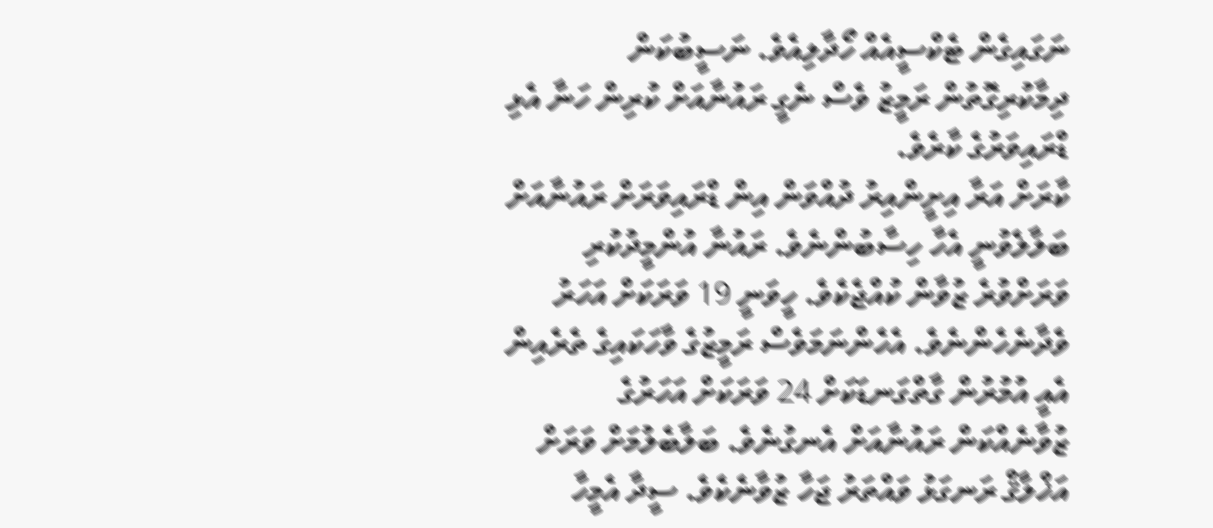ނަގައިގެން ޓެކްސީއެއް ހޯދާލިއެވެ. ނަސީބުކަން ދިމާކުރިގޮތުން ރަމީޒު ވެސް ނެގީ ރައުނާއަށް ކުރިން ހަނާ އެޅި ޑްރައިވަރުގެ ކާރެވެ.
ކާރަށް އަރާ އިށީންއިރު ދުއްވަން އިން ޑްރައިވަރަށް ރައުނާއަށް ބަލާލެވުނީ އެހާ ހިސާބުންނެވެ. ރައުނާ އުންމީދުކުރި ވަރަށްވުރެ ޒުވާން ކުއްޖެކެވެ. ހީވަނީ 19 ވަރަކަށް އަހަރު ވެދާނެހެންނެވެ. އެހެންނަމަވެސް ރަމީޒުގެ ވާހަކައިގެ ތެރެއިން އެއީ އުމުރުން ގާތްގަނޑަކަށް 24 ވަރަކަށް އަހަރުގެ ޒުވާނެއްކަން ރައުނާއަށް އެނގުނެވެ. ބަލާބެލުމަށް ވަރަށް އަޚްލާޤް ރަނގަޅު ވައްތަރު ޖަހާ ޒުވާނެކެވެ. ސީދާ އެމީހާ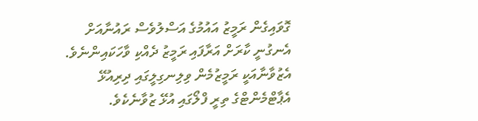ގޮވައިގެން ރަމީޒު އައުމުގެ އަސްލުވެސް ރައުނާއަށް އެނގުނީ ކާރަށް އަރާފައި ރަމީޒު ދެއްކި ވާހަކައިންނެވެ. އެޒުވާނާއަކީ ރަމީޒުމެން ވިލިނގިލީގައި ދިރިއުޅޭ އެޕާޓްމެންޓްގެ ތިރީ ފްލޯގައި އުޅޭ ޒުވާނެކެވެ.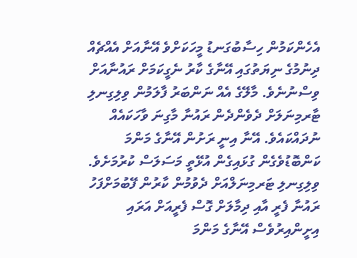އެހެންކަމުން ހިސާބުގަނޑު މީހަކަށްވެ އޭނާއަށް އެއްޗެއް ދިނުމުގެ ނިޔަތުގައި އޭނާގެ ކާރު ނެގީކަމަށް ރައުނާއަށް ވިސްނުނެވެ. މާލޭގެ އެއް ނަންބަރު ފާލަމުން ވިލިގިނލި ޓާރމިނަލަށް ދެވެންދެން ރައުނާ މާގިނަ ވާހަކައެއް ނުދައްކައެވެ. އޭނާ އިނީ ރަށުން އޭނާގެ މަންމަ ކަންބޮޑުވެގެން ގުޅައިގެން އުޅޭތީ މަސަލަސް ކުރުމަށެވެ. ވިލިގިނލި ޓަރމިނަލްއަށް ދެވުމުން ކާރުން ފޭބުމަށްފަހު ރައުނާ ފެރީ އާއި ދިމާލަށް ގޮސް ފެރީއަށް އަރައި އިށީންއިރުވެސް އޭނާގެ މަންމަ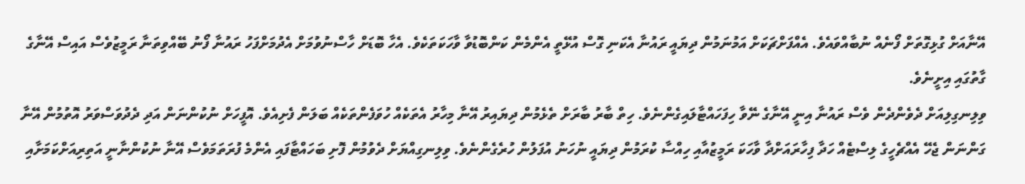އޭނާއަށް ގުޅިގޮތަށް ފޯނެއް ނުބާއްވައެވެ. އެއްފަށްޗަކަށް އަމުނަމުން ދިޔައީ ރައުނާ އެކަނި ގޮސް އުޅޭތީ އެންމެން ކަންބޮޑުވާ ވާހަކަތަކެވެ. އެހާ ބޮޑަށް ހާސްނުވުމަށް އެދުމަށްފަހު ރައުނާ ފޯނު ބޭއްވިތަނާ ރަމީޒުވެސް އައިސް އޭނާގެ ގާތުގައި އިށީނެވެ.
ވިލިނގިލިއަށް ދެވެންދެން ވެސް ރައުނާ އިނީ އޭނާގެ ނޭވާ ހިފަހައްޓާލައިގެންނެވެ. ހިތް ބާރު ބާރަށް ތެޅެމުން ދިޔައިރު އޭނާ މިހާރު އެތަކެއް ހުވަފެންތަކެއް ބަލަން ފެށިއެވެ. އޮފީހަށް ނުކުންނަން އަދި ދެދުވަސްވަރު އޮތުމުން އޭނާ ގަންނަން ޖެހޭ އެއްޗެހީގެ ލިސްޓެއް ހަދާ ފިހާރައަށްދާ ވާހަކަ ރަމީޒުއާއި ހިއްސާ ކުރަމުން ދިޔައީ ނުހަނު އުފަލުން ހުރެގެންނެވެ. ވިލިނގިއްޔަށް ދެވުމުން ފޮށި ބަހައްޓާފައި އެންމެ ފުރަތަމަވެސް އޭނާ ނުކުންނާނީ އަތިރިއަށްކަމަށާއި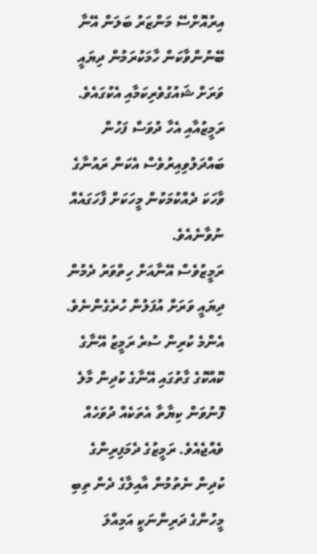އިރުއޮށްސޭ މަންޒަރު ބަލަން އޭނާ ބޭނުންވާކަން ހާމަކުރަމުން ދިޔައީ ވަރަށް ޝައުގުވެރިކަމާއި އެކުގައެވެ. ރަމީޒުއާއި އެހާ ދުވަސް ފަހުން ބައްދަލުވިއިރުވެސް އެކަން ރައުނާގެ ވާހަކަ ދެއްކުމަކުން މީހަކަށް ފާހަގައެއް ނުވާނެއެވެ.
ރަމީޒުވެސް އޭނާއަށް ހިތްވަރު ދެމުން ދިޔައީ ވަރަށް އުފަލުން ހުރެގެންނެވެ. އެންމެ ކުރިން ސުރެ ރަމީޒު އޭނާގެ ކޮއްކޮގެ ގާތުގައި އޭނާގެ ކުދިން މާލެ ފޮނުވަން ކިޔާތާ އެތަކެއް ދުވަހެއް ވެއްޖެއެވެ. ރަމީޒުގެ ދެމަފިރިންގެ ކުދިން ނެތުމުން އާއިލާގެ ދެން ތިބި މީހުންގެ ދަރިންނަކީ އަމިއްލަ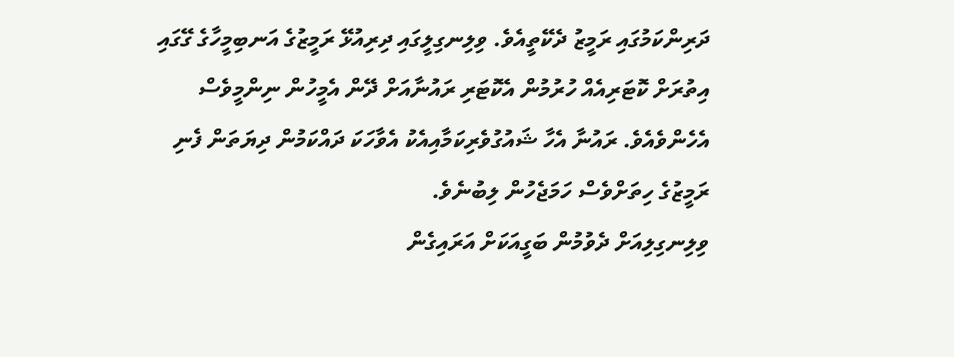ދަރިންކަމުގައި ރަމީޒު ދެކޭތީއެވެ. ވިލިނގިލީގައި ދިރިއުޅޭ ރަމީޒުގެ އަނބިމީހާގެ ގޭގައި އިތުރަށް ކޮޓަރިއެއް ހުރުމުން އެކޮޓަރި ރައުނާއަށް ދޭން އެމީހުން ނިންމީވެސް އެހެންވެއެވެ. ރައުނާ އެހާ ޝައުގުވެރިކަމާއިއެކު އެވާހަކަ ދައްކަމުން ދިޔަތަން ފެނި ރަމީޒުގެ ހިތަށްވެސް ހަމަޖެހުން ލިބުނެވެ.
ވިލިނގިލިއަށް ދެވުމުން ބަގީއަކަށް އަރައިގެން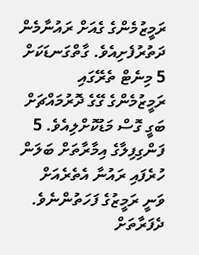ރަމީޒުމެންގެ ގެއަށް ރައުނާމެން ދަތުރުފެށިއެވެ. ގާތްގަނޑަކަށް 5 މިނެޓް ތެރޭގައި ރަމީޒުމެންގެ ގޭގެ ދޮރުމައްޗަށް ބަގީ ގޮސް މަޑުކޮށްލިއެވެ. 5 ފަންގިފިލާގެ އިމާރާތަށް ބަލަން ހުރެފައި ރައުނާ އެތެރެއަށް ވަނީ ރަމީޒުގެ ފަހަތުންނެވެ. ދެފަރާތަށް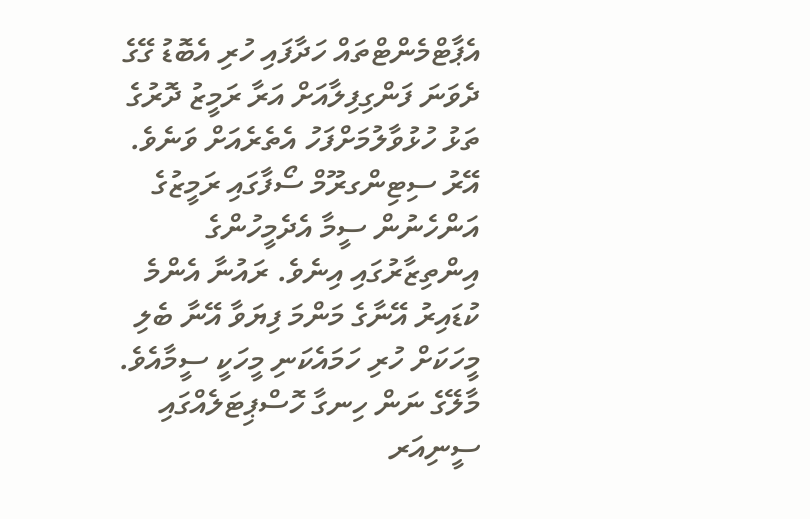އެޕާޓްމެންޓްތައް ހަދާފައި ހުރި އެބޮޑު ގޭގެ ދެވަނަ ފަންގިފިލާއަށް އަރާ ރަމީޒު ދޮރުގެ ތަޅު ހުޅުވާލުމަށްފަހު އެތެރެއަށް ވަނެވެ. އޭރު ސިޓިންގރޫމް ސޯފާގައި ރަމީޒުގެ އަންހެނުން ސީމާ އެދެމީހުންގެ އިންތިޒާރުގައި އިނެވެ. ރައުނާ އެންމެ ކުޑައިރު އޭނާގެ މަންމަ ފިޔަވާ އޭނާ ބެލި މީހަކަށް ހުރި ހަމައެކަނި މީހަކީ ސީމާއެވެ. މާލޭގެ ނަން ހިނގާ ހޮސްޕިޓަލެއްގައި ސީނިއަރ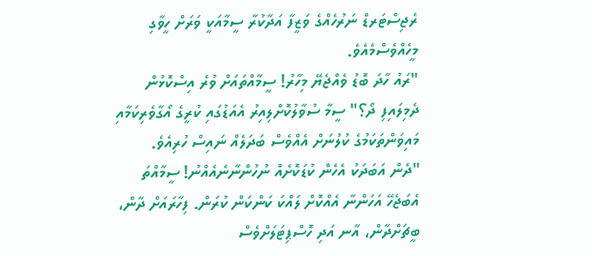ރެޖިސްޓަރޑް ނަރުހެއްގެ ވަޒީފާ އަދާކުރާ ސީމާއަކީ ވަރަށް ހީވާގި މީހެއްވެސްމެއެވެ.
"ރައު ހާދަ ބޮޑު ވެއްޖެޔޭ މިހާރު! ސީމާއްތައަށް ވުރެ އިސްކޮޅުން ދެމިލައިފި ދޯ؟" ސީމާ ސުވާލުކޮށްލިއިރު އެއަޑުގައި ކުރީގެ އޯގާވެރިކަމާއި މައިވަންތަކަމުގެ ކުލުނަށް އެއްވެސް ބަދަލެއް ނައިސް ހުރިއެވެ.
"ދެން އަބަދަކު އެހެން ކުޑަކޮށެއް ނުހުންނާނެއެއްނު! ސީމާއްތަ އެބަޖެހޭ އަހަންނާ އެއްކޮށް ލައްކަ ކަންކަން ކުރަން. ފިހާރައަށް ދާން، ބީޗަށްދާން، އާނ އަދި ހޮސްޕިޓަލަށްވެސް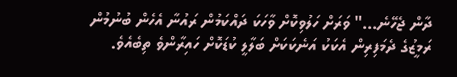ދާން ޖެހޭނެ..." ވަރަށް ހަލުވިކޮށް ވާހަކަ ދައްކަމުން ރައުނާ އެހެން ބުނުމުން ރަމީޒުގެ ދެމަފިރިން އެކަކު އަނެކަކަށް ބަލާލީ ކުޑަކޮށް ހައިރާންވެ ތިބެއެވެ.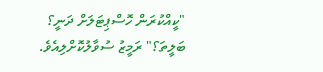"ކީއްކުރަން ހޮސްޕިޓަލަށް ދަނީ؟ ބަލީތަ؟" ރަމީޒު ސުވާލުކޮށްލިއެވެ.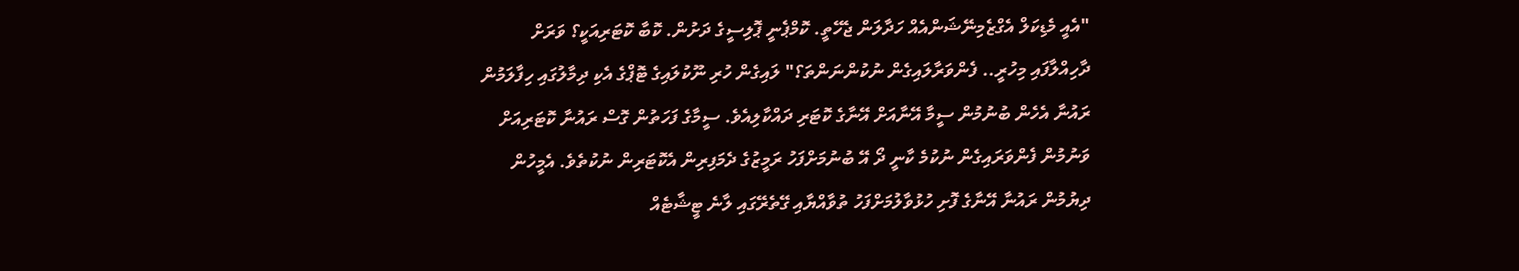"އެއީ މެޑިކަލް އެގްޒެމިނޭޝަންއެއް ހަދާލަން ޖެހޭތީ. ކޮމްޕެނީ ޕޮލިސީގެ ދަށުން. ކޮބާ ކޮޓަރިއަކީ؟ ވަރަށް ދާހިއްލާފައި މިހުރީ.. ފެންވަރާލައިގެން ނުކުންނަންތަ؟" ލައިގެން ހުރި ނޫކުލައިގެ ޓޮޕްގެ އެކި ދިމާލުގައި ހިފާލަމުން ރައުނާ އެހެން ބުނުމުން ސީމާ އޭނާއަށް އޭނާގެ ކޮޓަރި ދައްކާލިއެވެ. ސީމާގެ ފަހަތުން ގޮސް ރައުނާ ކޮޓަރިއަށް ވަނުމުން ފެންވަރައިގެން ނުކުމެ ކާނީ ދޯ އޭ ބުނުމަށްފަހު ރަމީޒުގެ ދެމަފިރިން އެކޮޓަރިން ނުކުތެވެ. އެމީހުން ދިޔުމުން ރައުނާ އޭނާގެ ފޮށި ހުޅުވާލުމަށްފަހު ތުވާއްޔާއި ގޭތެރޭގައި ލާނެ ޓީޝާޓެއް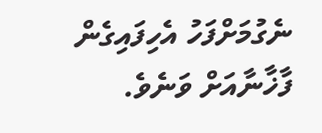ނެގުމަށްފަހު އެހިފައިގެން ފާޚާނާއަށް ވަނެވެ.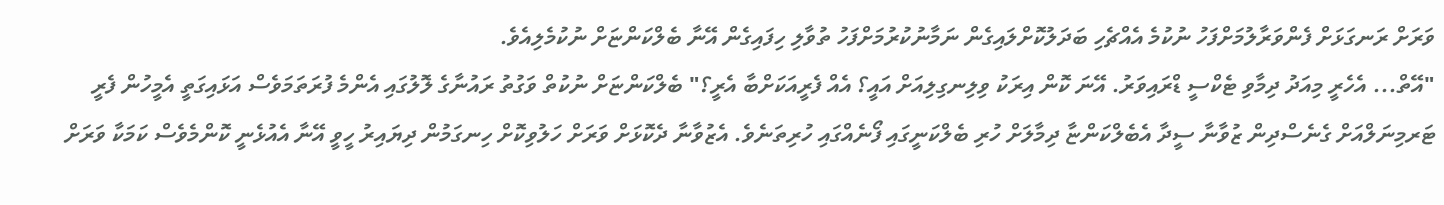ވަރަށް ރަނގަޅަށް ފެންވަރާލުމަށްފަހު ނުކުމެ އެއްޗެހި ބަދަލުކޮށްލައިގެން ނަމާނުކުރުމަށްފަހު ތުވާލި ހިފައިގެން އޭނާ ބެލްކަންޏަށް ނުކުމެލިއެވެ.
"އޭތް... އެހެރީ މިއަދު ދިމާވި ޓެކްސީ ޑްރައިވަރު. އޭނަ ކޮން އިރަކު ވިލިނގިލިއަށް އައީ؟ އެއް ފެރީއަކަށްބާ އެރީ؟" ބެލްކަންޏަށް ނުކުތް ވަގުތު ރައުނާގެ ލޮލުގައި އެންމެ ފުރަތަމަވެސް އަޅައިގަތީ އެމީހުން ފެރީ ޓަރމިނަލްއަށް ގެނެސްދިން ޒުވާނާ ސީދާ އެބެލްކަންޏާ ދިމާލަށް ހުރި ބެލްކަނީގައި ފޯނެއްގައި ހުރިތަނެވެ. އެޒުވާނާ ދެކޮޅަށް ވަރަށް ހަލުވިކޮށް ހިނގަމުން ދިޔައިރު ހީވީ އޭނާ އެއުޅެނީ ކޮންމެވެސް ކަމަކާ ވަރަށް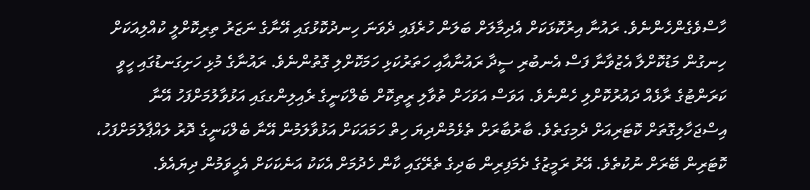ހާސްވެގެންހެންނެވެ. ރައުނާ އިރުކޮޅަކަށް އެދިމާލަށް ބަލަން ހުރެފައި ދެވަނަ ހިނދުކޮޅުގައި އޭނާގެ ނަޒަރު ތިރިކޮށްލީ ކުއްލިއަކަށް ހިނގުން މަޑުކޮށްލާ އެޒުވާނާ ފަސް އެނބުރި ސީދާ ރައުނާއާއި ހަތަރުކަޅި ހަމަކޮށްލި ގޮތުންނެވެ. ރައުނާގެ މުޅި ހަށިގަނޑުގައި ހީވީ ކަރަންޓުގެ ރާޅެއް ދައުރުކޮށްލި ހެންނެވެ. އަވަސް އަވަހަށް ތުވާލި ރީތިކޮށް ބެލްކަނީގެ ރެއިލިންގގައި އަޅުވާލުމަށްފަހު އޭނާ އިސްޖަހާލިގޮތަށް ކޮޓަރިއަށް ދެމިގަތެވެ. ބާރުބާރަށް ތެޅެމުންދިޔަ ހިތް ހަމައަކަށް އަޅުވާލަމުން އޭނާ ބެލްކަނީގެ ދޮރު ލައްޕާލުމަށްފަހު، ކޮޓަރިން ބޭރަށް ނުކުތެވެ. އޭރު ރަމީޒުގެ ދެމަފިރިން ބަދިގެ ތެރޭގައި ކާން ހެދުމަށް އެކަކު އަނެކަކަށް އެހީވަމުން ދިޔައެވެ.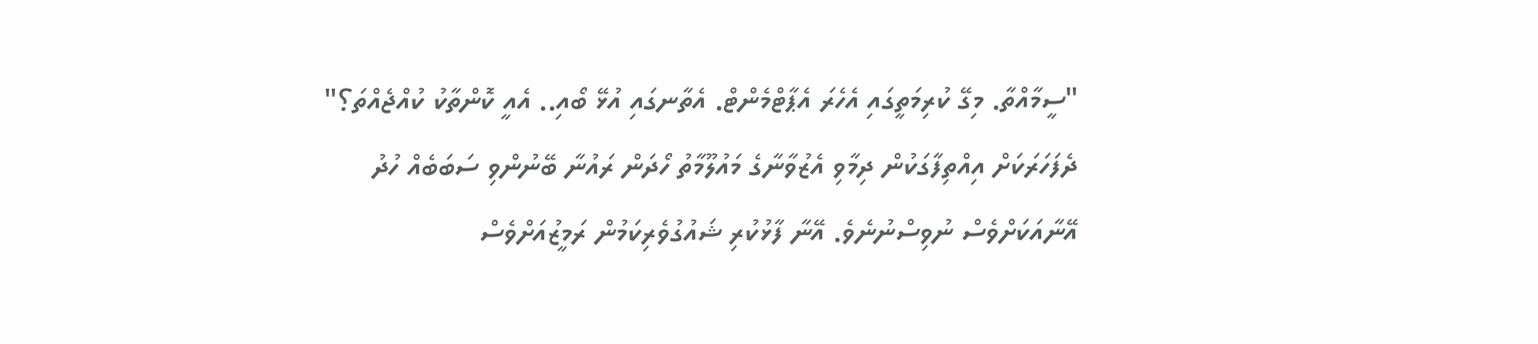"ސީމާއްތާ. މިގޭ ކުރިމަތީގައި އެހެރަ އެޕާޓްމެންޓް. އެތާނގައި އުޅޭ ބޯއި.. އެއީ ކޮންތާކު ކުއްޖެއްތަ؟" ދެފަހަރަކަށް އިއްތިފާގަކުން ދިމާވި އެޒުވާނާގެ މައުލޫމާތު ހޯދަން ރައުނާ ބޭނުންވި ސަބަބެއް ހުދު އޭނާއަކަށްވެސް ނުވިސްނުނެވެ. އޭނާ ފާޅުކުރި ޝައުގުވެރިކަމުން ރަމީޒުއަށްވެސް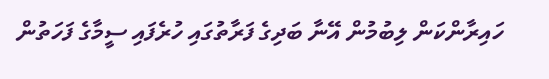ހައިރާންކަން ލިބުމުން އޭނާ ބަދިގެ ފަރާތުގައި ހުރެފައި ސީމާގެ ފަހަތުން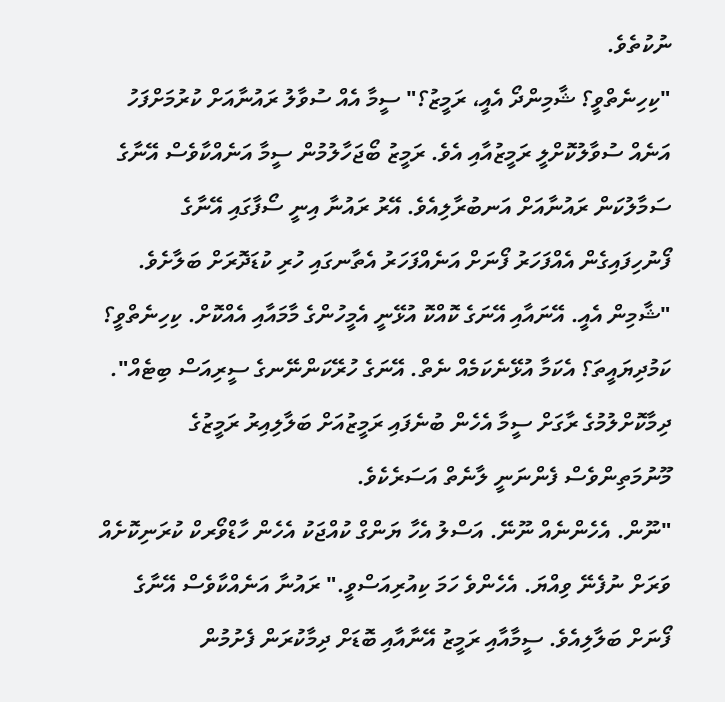ނުކުތެވެ.
"ކިހިނެތްވީ؟ ޝާމިންދޯ އެއީ، ރަމީޒު؟" ސީމާ އެއް ސުވާލު ރައުނާއަށް ކުރުމަށްފަހު އަނެއް ސުވާލުކޮށްލީ ރަމީޒުއާއި އެވެ. ރަމީޒު ބޯޖަހާލުމުން ސީމާ އަނެއްކާވެސް އޭނާގެ ސަމާލުކަން ރައުނާއަށް އަނބުރާލިއެވެ. އޭރު ރައުނާ އިނީ ސޯފާގައި އޭނާގެ ފޯނުހިފައިގެން އެއްފަހަރު ފޯނަށް އަނެއްފަހަރު އެތާނގައި ހުރި ކުޑަދޮރަށް ބަލާށެވެ.
"ޝާމިން އެއީ. އޭނައާއި އޭނަގެ ކޮއްކޮ އުޅޭނީ އެމީހުންގެ މާމައާއި އެއްކޮށް. ކިހިނެތްވީ؟ ކަމުދިޔައީތަ؟ އެކަމާ އުޅޭނެކަމެއް ނެތް. އޭނަގެ ހުރޭކަންނޭނގެ ސީރިއަސް ބިޓެއް". ދިމާކޮށްލުމުގެ ރާގަށް ސީމާ އެހެން ބުނެފައި ރަމީޒުއަށް ބަލާލިއިރު ރަމީޒުގެ މޫނުމަތިންވެސް ފެންނަނީ ލާނެތް އަސަރެކެވެ.
"ނޫން. އެހެންނެއް ނޫނޭ. އަސްލު އެހާ ޔަންގް ކުއްޖަކު އެހެން ހާޑްވޯރކް ކުރަނިކޮށެއް ވަރަށް ނުފެނޭ ވިއްޔަ. އެހެންވެ ހަމަ ކިއުރިއަސްވީ." ރައުނާ އަނެއްކާވެސް އޭނާގެ ފޯނަށް ބަލާލިއެވެ. ސީމާއާއި ރަމީޒު އޭނާއާއި ބޮޑަށް ދިމާކުރަން ފެށުމުން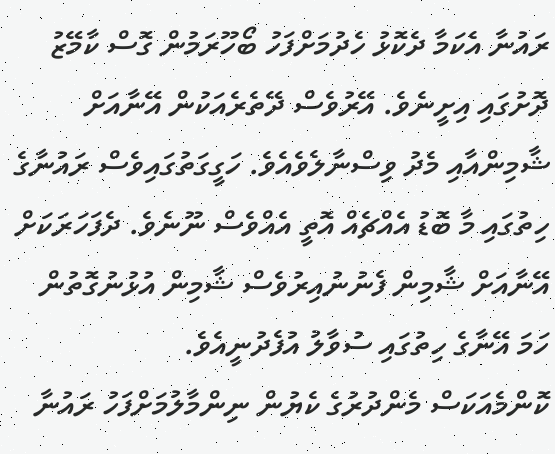ރައުނާ އެކަމާ ދެކޮޅު ހެދުމަށްފަހު ބޯހޫރަމުން ގޮސް ކާމޭޒު ދޮށުގައި އިށީނެވެ. އޭރުވެސް ދޭތެރެއަކުން އޭނާއަށް ޝާމިންއާއި މެދު ވިސްނާލެވެއެވެ. ހަގީގަތުގައިވެސް ރައުނާގެ ހިތުގައި މާ ބޮޑު އެއްޗެއް އޮތީ އެއްވެސް ނޫނެވެ. ދެފަހަރަކަށް އޭނާއަށް ޝާމިން ފެނުނުއިރުވެސް ޝާމިން އުޅުނުގޮތުން ހަމަ އޭނާގެ ހިތުގައި ސުވާލު އުފެދުނީއެވެ.
ކޮންމެއަކަސް މެންދުރުގެ ކެޔުން ނިންމާލުމަށްފަހު ރައުނާ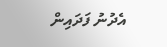އެދުނު ފަދައިން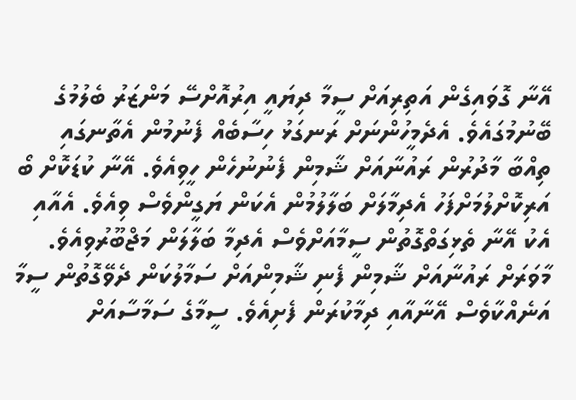އޭނާ ގޮވައިގެން އަތިރިއަށް ސީމާ ދިޔައީ އިރުއޮށްސޭ މަންޒަރު ބެލުމުގެ ބޭނުމުގައެވެ. އެދެމީހުންނަށް ރަނގަޅު ހިސާބެއް ފެނުމުން އެތާނގައި ތިއްބާ މާދުރުން ރައުނާއަށް ޝާމިން ފެނުނުހެން ހީވިއެވެ. އޭނާ ކުޑަކޮށް ބޯ އަރިކޮށްލުމަށްފަހު އެދިމާލަށް ބަލާލުމުން އެކަން ޔަގީންވެސް ވިއެވެ. އެއާއި އެކު އޭނާ ތެޅިގަތްގޮތުން ސީމާއަށްވެސް އެދިމާ ބަލާލަން މަޖްބޫރުވިއެވެ. މާވަރަށް ރައުނާއަށް ޝާމިން ފެނި ޝާމިންއަށް ސަމާލުކަން ދެވޭގޮތުން ސީމާ އަނެއްކާވެސް އޭނާއާއި ދިމާކުރަން ފެށިއެވެ. ސީމާގެ ސަމާސާއަށް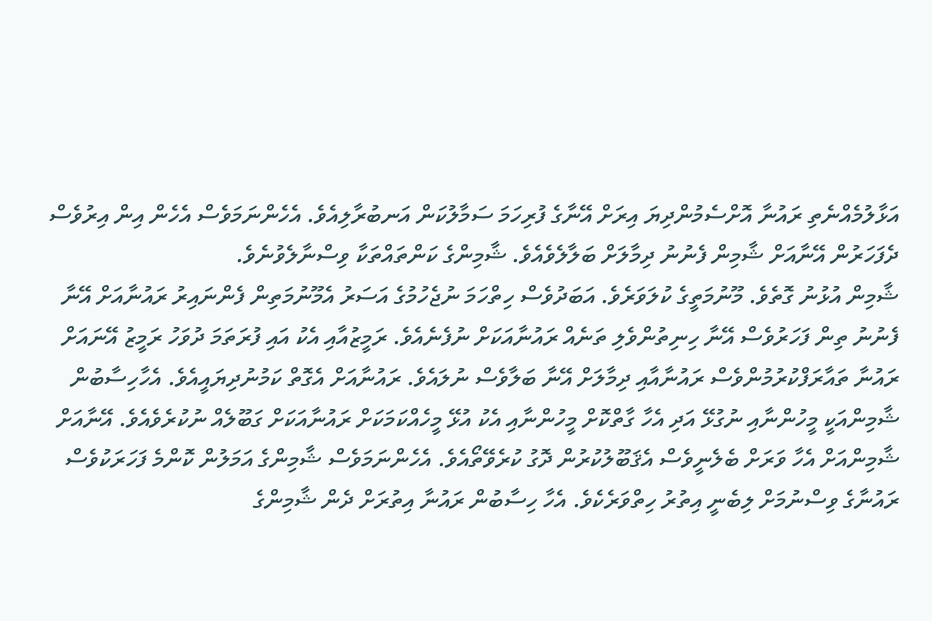އަޅާލުމެއްނެތި ރައުނާ އޮށްސެމުންދިޔަ އިރަށް އޭނާގެ ފުރިހަމަ ސަމާލުކަން އަނބުރާލިއެވެ. އެހެންނަމަވެސް އެހެން އިން އިރުވެސް ދެފަހަރުން އޭނާއަށް ޝާމިން ފެނުނު ދިމާލަށް ބަލާލެވެއެވެ. ޝާމިންގެ ކަންތައްތަކާ ވިސްނާލެވުނެވެ.
ޝާމިން އުޅުނު ގޮތެވެ. މޫނުމަތީގެ ކުލަވަރެވެ. އަބަދުވެސް ހިތްހަމަ ނުޖެހުމުގެ އަސަރު އެމޫނުމަތިން ފެންނައިރު ރައުނާއަށް އޭނާ ފެނުނު ތިން ފަހަރުވެސް އޭނާ ހިނިތުންވެލި ތަނެއް ރައުނާއަކަށް ނުފެނެއެވެ. ރަމީޒުއާއި އެކު އައި ފުރަތަމަ ދުވަހު ރަމީޒު އޭނައަށް ރައުނާ ތައާރަފްކުރުމުންވެސް ރައުނާއާއި ދިމާލަށް އޭނާ ބަލާވެސް ނުލައެވެ. ރައުނާއަށް އެގޮތް ކަމުނުދިޔައީއެވެ. އެހާހިސާބުން ޝާމިންއަކީ މީހުންނާއި ނުގުޅޭ އަދި އެހާ ގާތްކޮށް މީހުންނާއި އެކު އުޅޭ މީހެއްކަމަކަށް ރައުނާއަކަށް ގަބޫލެއް ނުކުރެވެއެވެ. އޭނާއަށް ޝާމިންއަށް އެހާ ވަރަށް ބެލެނީވެސް އެޤަބޫލުކުރުން ދޮގު ކުރެވޭތޯއެވެ. އެހެންނަމަވެސް ޝާމިންގެ އަމަލުން ކޮންމެ ފަހަރަކުވެސް ރައުނާގެ ވިސްނުމަށް ލިބެނީ އިތުރު ހިތްވަރެކެވެ. އެހާ ހިސާބުން ރައުނާ އިތުރަށް ދެން ޝާމިންގެ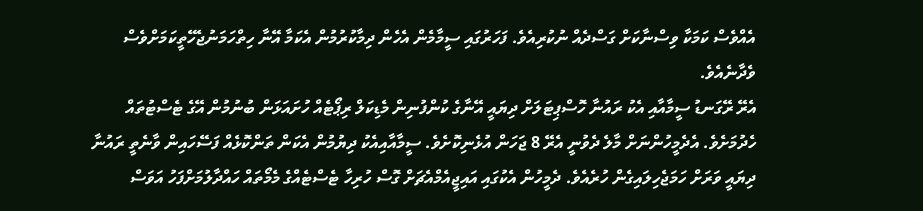އެއްވެސް ކަމަކާ ވިސްނާކަށް ގަސްދެއް ނުކުރިއެވެ. ފަހަރުގައި ސީމާމެން އެހެން ދިމާކުރުމުން އެކަމާ އޭނާ ހިތްހަމަނުޖެހޭތީކަމަށްވެސް ވެދާނެއެވެ.
އެރޭ ރޭގަނޑު ސީމާއާއި އެކު ރައުނާ ހޮސްޕިޓަލަށް ދިޔައީ އޭނާގެ ކުންފުނިން މެޑިކަލް ރިޕޯޓެއް ހުށައަޅަން ބުނުމުން އޭގެ ޓެސްޓުތައް ހެދުމަށެވެ. އެދެމީހުންނަށް މާލެ ދެވުނީ އެރޭ 8 ޖަހަން އުޅެނިކޮށެވެ. ސީމާއާއިއެކު ދިޔުމުން އެކަން ތަންކޮޅެއް ފަސޭހައިން ވާނެތީ ރައުނާ ދިޔައީ ވަރަށް ހަމަޖެހިލައިގެން ހުރެއެވެ. ދެމީހުން އެކުގައި އައިޖީއެމްއެޗަށް ގޮސް ހުރިހާ ޓެސްޓެއްގެ މެމޯތައް ހައްދާލުމަށްފަހު އަވަސް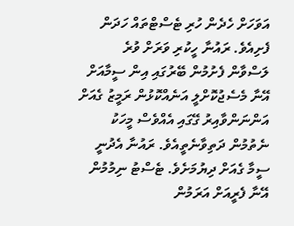އަވަހަށް ހެދެން ހުރި ޓެސްޓްތައް ހަދަން ފެށިއެވެ. ރައުނާ ހީކުރި ވަރަށް ވުރެ ލަސްވާން ފެށުމުން ބޭރުގައި އިން ސީމާއަށް އޭނާ މެސެޖުކޮށްލީ އަނެއްކޮޅުން ރަމީޒު ގެއަށް އަންނަންވާއިރު ގޭގައި އެއްވެސް މީހަކު ނެތުމުން ދަތިވާނެތީއެވެ. ރައުނާ އެދުނީ ސީމާ ގެއަށް ދިޔުމަށެވެ. ޓެސްޓު ނިމުމުން އޭނާ ފެރީއަށް އަރަމުން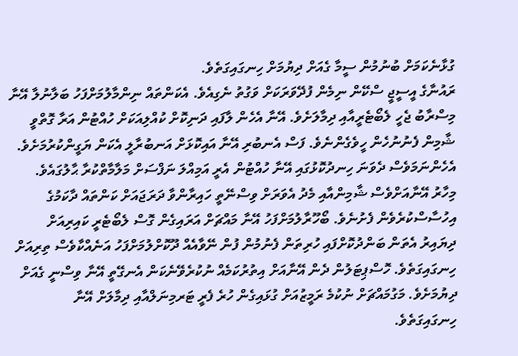ގުޅާނެކަމަށް ބުނުމުން ސީމާ ގެއަށް ދިޔުމަށް ހިނގައިގަތެވެ.
ރައުނާގެ އީސީޖީ ސްކޭން ނިމެން ފުދޭވަރަކަށް ވަގުތު ނެގިއެވެ. އެކަންތައް ނިންމާލުމަށްފަހު ބަލާނުލާ އޭނާ މިސްރާބު ޖެހީ ލެބޯޓެރީއާއި ދިމާލަށެވެ. އޭނާ އެހެން ލާފައި ދަނިކޮށް ކުއްލިއަކަށް ހުއްޓުން އަރާ ގޮތްވީ ޝާމިން ފެނުނުހެން ހީވެގެންނެވެ. ފަސް އެނބުރި އޭނާ އައިކޮޅަށް އަނބުރާލީ އެކަން ޔަގީންކުރުމަށެވެ. އެހެންނަމަވެސް ދެވަނަ ހިނދުކޮޅުގައި އޭނާ ހުއްޓުން އެރީ އަމިއްލަ ނަފްސަށް މަލާމާތްކުރާ ޙާލުގައެވެ. މިހާރު އޭނާއަށްވެސް ޝާމިންއާއި މެދު އެވަރަށް ވިސްނޭތީ ހައިރާންވާ ދަރަޖައަށް ކަންތައް ދާކަމުގެ އިހުސާސްކުރެވެން ފެށުނެވެ. ބޯހޫރާލުމަށްފަހު އޭނާ މައްޗަށް އަރައިގެން ގޮސް ލެބޯޓެރީ ކައިރިއަށް ދިޔައިރު އެތަން ބަންދުކޮށްފައި ހުރިތަން ފެނުމުން ފުން ނޭވާއެއް ދޫކޮށްލުމަށްފަހު އަނެއްކާވެސް ތިރިއަށް ހިނގައިގަތެވެ. ހޮސްޕިޓަލުން ދެން އޭނާއަށް އިތުރުކަމެއް ނުކުރެވޭނެކަން އެނގޭތީ އޭނާ ވިސްނީ ގެއަށް ދިޔުމަށެވެ. މަގުމައްޗަށް ނުކުމެ ރަމީޒުއަށް ގުޅައިގެން ހުރެ ފެރީ ޓަރމިނަލްއާއި ދިމާލަށް އޭނާ ހިނގައިގަތެވެ.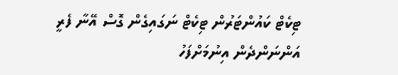ޓިކެޓް ކައުންޓަރުން ޓިކެޓް ނަގައިގެން ގޮސް އޭނާ ފެރީ އަންނަންދެން އިނުމަށްފަހު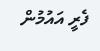ފެރީ އައުމުން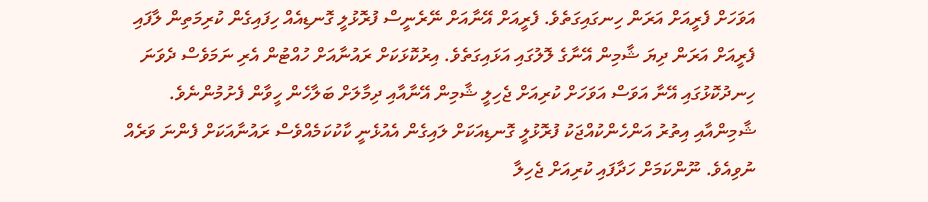އަވަހަށް ފެރީއަށް އަރަން ހިނގައިގަތެވެ. ފެރީއަށް އޭނާއަށް ނޭރެނީސް ފުރޮޅުލީ ގޮނޑިއެއް ހިފައިގެން ކުރިމަތިން ލާފައި ފެރީއަށް އަރަން ދިޔަ ޝާމިން އޭނާގެ ލޮލުގައި އަޅައިގަތެވެ. އިރުކޮޅަކަށް ރައުނާއަށް ހުއްޓުން އެރި ނަމަވެސް ދެވަނަ ހިނދުކޮޅުގައި އޭނާ އަވަސް އަވަހަށް ކުރިއަށް ޖެހިލީ ޝާމިން އޭނާއާއި ދިމާލަށް ބަލާހެން ހީވާން ފެށުމުންނެވެ. ޝާމިންއާއި އިތުރު އަންހެންކުއްޖަކު ފުރޮޅުލީ ގޮނޑިއަކަށް ލައިގެން އެއުޅެނީ ކާކުކަމެއްވެސް ރައުނާއަކަށް ފެންނަ ވަރެއް ނުވިއެވެ. ނޫންކަމަށް ހަދާފައި ކުރިއަށް ޖެހިލާ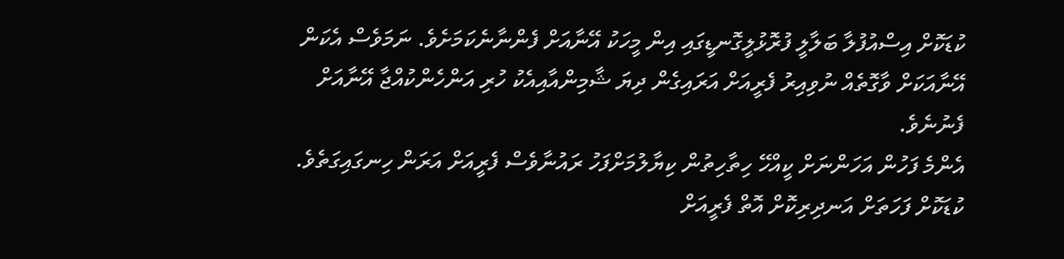ކުޑަކޮށް އިސްއުފުލާ ބަލާލީ ފުރޮޅުލީގޮނޑީގައި އިން މީހަކު އޭނާއަށް ފެންނާނެކަމަށެވެ. ނަމަވެސް އެކަން އޭނާއަކަށް ވާގޮތެއް ނުވިއިރު ފެރީއަށް އަރައިގެން ދިޔަ ޝާމިންއާއިއެކު ހުރި އަންހެންކުއްޖާ އޭނާއަށް ފެނުނެވެ.
އެންމެ ފަހުން އަހަންނަށް ކީއްހޭ ހިތާހިތުން ކިޔާލުމަށްފަހު ރައުނާވެސް ފެރީއަށް އަރަން ހިނގައިގަތެވެ. ކުޑަކޮށް ފަހަތަށް އަނދިރިކޮށް އޮތް ފެރީއަށް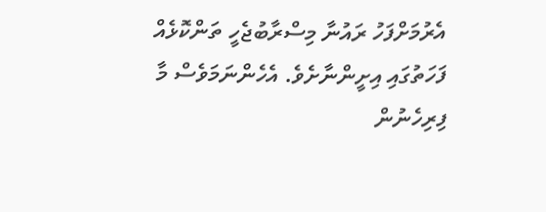އެރުމަށްފަހު ރައުނާ މިސްރާބުޖެހީ ތަންކޮޅެއް ފަހަތުގައި އިށީންނާށެވެ. އެހެންނަމަވެސް މާ ފިރިހެނުން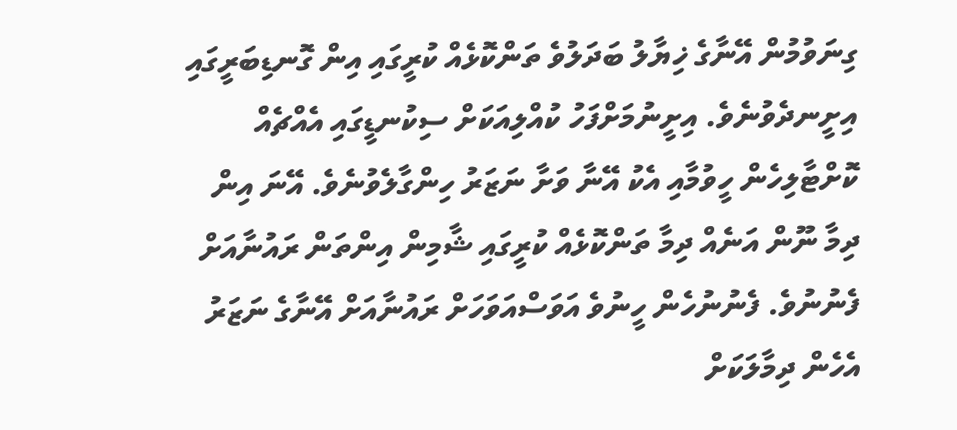ގިނަވުމުން އޭނާގެ ޚިޔާލު ބަދަލުވެ ތަންކޮޅެއް ކުރީގައި އިން ގޮނޑިބަރީގައި އިށީނދެވުނެވެ. އިށީނުމަށްފަހު ކުއްލިއަކަށް ސިކުނޑީގައި އެއްޗެއް ކޮށްޓާލިހެން ހީވުމާއި އެކު އޭނާ ވަށާ ނަޒަރު ހިންގާލެވުނެވެ. އޭނަ އިން ދިމާ ނޫން އަނެއް ދިމާ ތަންކޮޅެއް ކުރީގައި ޝާމިން އިންތަން ރައުނާއަށް ފެނުނުވެ. ފެނުނުހެން ހީނުވެ އަވަސްއަވަހަށް ރައުނާއަށް އޭނާގެ ނަޒަރު އެހެން ދިމާލަކަށް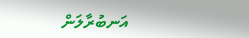އަނބުރާލަން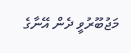މަޖުބޫރުވީ ދެން އޭނާގެ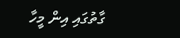ގާތުގައި އިން މީހާ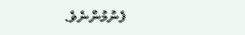ފެނުމުންނެވެ.